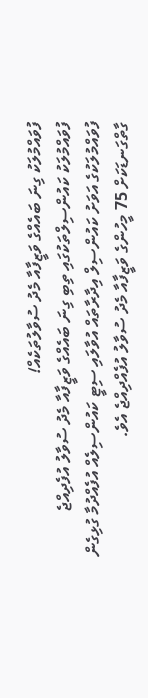ފުވައްމުލަކު ގިނަ ބައެއްގެ ވަޒީފާއާ މެދު ސުވާލުތަކެއް!
ފުވައްމުލަކު ކައުންސިލްތަކުގައި ތިބި ގިނަ ބައެއްގެ ވަޒީފާއާ މެދު ސުވާލު އުފެދިއްޖެ
ފުވައްމުލަކުގެ އަވަށު ކައުންސިލް އިދާރާތައް އުވާލައި ސިޓީ ކައުންސިލެއް އުފެއްދުމާ ގުޅިގެން ގާތްގަނޑަކަށް 75 މީހުންގެ ވަޒީފާއާ މެދު ސުވާލު އުފެއްދިއްޖެ އެވެ.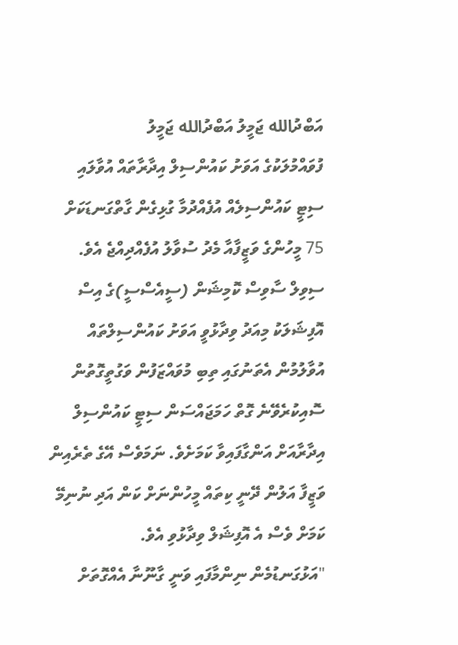އަބްދުالله ޖަމީލު އަބްދުالله ޖަމީލު
ފުވައްމުލަކުގެ އަވަށު ކައުންސިލް އިދާރާތައް އުވާލައި ސިޓީ ކައުންސިލެއް އުފެއްދުމާ ގުޅިގެން ގާތްގަނޑަކަށް 75 މީހުންގެ ވަޒީފާއާ މެދު ސުވާލު އުފެއްދިއްޖެ އެވެ.
ސިވިލް ސާވިސް ކޮމިޝަން (ސީއެސްސީ)ގެ އިސް އޮފިޝަލަކު މިއަދު ވިދާޅުވީ އަވަށު ކައުންސިލްތައް އުވާލުމުން އެތަނުގައި ތިބި މުވައްޒަފުން ވަގުތީގޮތުން ސޮއިކުރެވޭނެ ގޮތް ހަމަޖައްސަން ސިޓީ ކައުންސިލް އިދާރާއަށް އަންގާފައިވާ ކަމަށެވެ. ނަމަވެސް އޭގެ ތެރެއިން ވަޒީފާ އަލުން ދޭނީ ކިތައް މީހުންނަށް ކަން އަދި ނުނިމޭ ކަމަށް ވެސް އެ އޮފިޝަލް ވިދާޅުވި އެވެ.
"އަޅުގަނޑުމެން ނިންމާފައި ވަނީ ގާނޫނާ އެއްގޮތަށް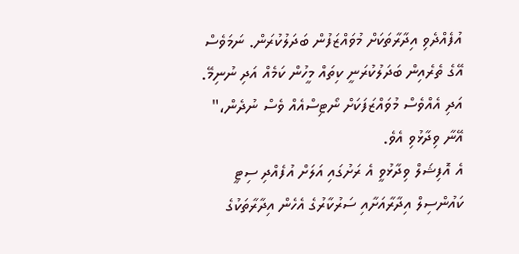އުފެއްދެވި އިދާރާތަކަށް މުވައްޒަފުން ބަދަލުކުރަން. ނަމަވެސް އޭގެ ތެރެއިން ބަދަލުކުރަނީ ކިތައް މީހުން ކަމެއް އަދި ނުނިމޭ. އަދި އެއްވެސް މުވައްޒަފަކަށް ނޯޓިސްއެއް ވެސް ނުދެން،" އޭނާ ވިދާޅުވި އެވެ.
އެ އޮފިޝަލް ވިދާޅުވީ އެ ރަށުގައި އަލަށް އުފެއްދި ސިޓީ ކައުންސިލް އިދާރާއަށާއި ސަރުކާރުގެ އެހެން އިދާރާތަކުގެ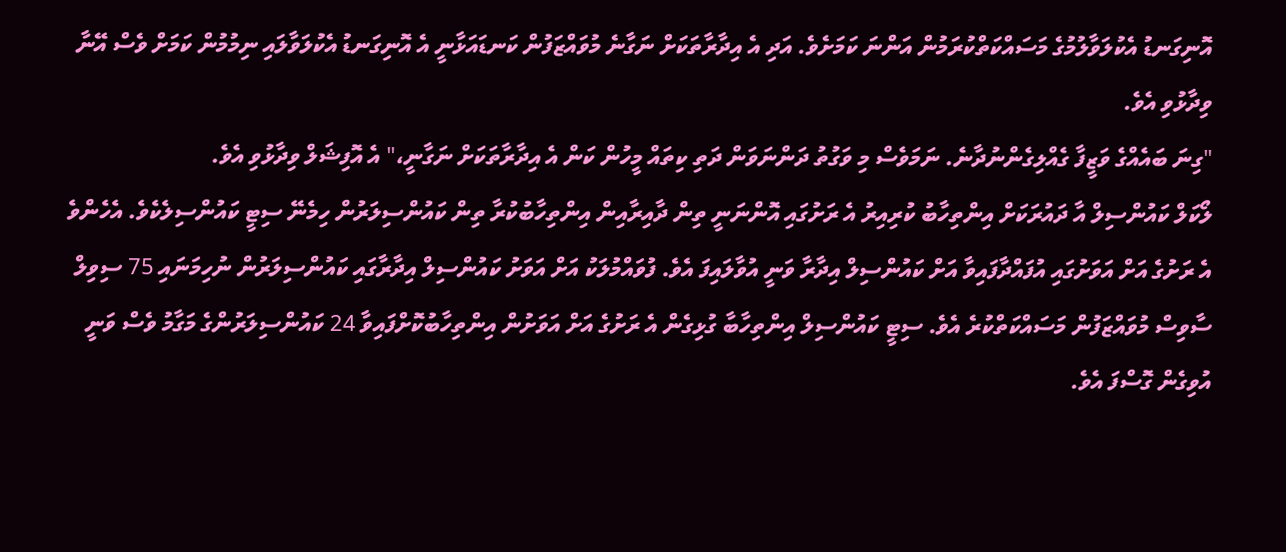އޮނިގަނޑު އެކުލަވާލުމުގެ މަސައްކަތްކުރަމުން އަންނަ ކަމަށެވެ. އަދި އެ އިދާރާތަކަށް ނަގާނެ މުވައްޒަފުން ކަނޑައަޅާނީ އެ އޮނިގަނޑު އެކުލަވާލައި ނިމުމުން ކަމަށް ވެސް އޭނާ ވިދާޅުވި އެވެ.
"ގިނަ ބައެއްގެ ވަޒީފާ ގެއްލިގެންނުދާނެ. ނަމަވެސް މި ވަގުތު ދަންނަވަން ދަތި ކިތައް މީހުން ކަން އެ އިދާރާތަކަށް ނަގާނީ،" އެ އޮފިޝަލް ވިދާޅުވި އެވެ.
ލޯކަލް ކައުންސިލް އާ ދައުރަކަށް އިންތިހާބު ކުރިއިރު އެ ރަށުގައި އޮންނަނީ ތިން ދާއިރާއިން އިންތިހާބުކުރާ ތިން ކައުންސިލަރުން ހިމެނޭ ސިޓީ ކައުންސިލެކެވެ. އެހެންވެ އެ ރަށުގެ އަށް އަވަށުގައި އުފައްދާފައިވާ އަށް ކައުންސިލް އިދާރާ ވަނީ އުވާލައިފަ އެވެ. ފުވައްމުލަކު އަށް އަވަށު ކައުންސިލް އިދާރާގައި ކައުންސިލަރުން ނުހިމަނައި 75 ސިވިލް ސާވިސް މުވައްޒަފުން މަސައްކަތްކުރެ އެވެ. ސިޓީ ކައުންސިލް އިންތިހާބާ ގުޅިގެން އެ ރަށުގެ އަށް އަވަށުން އިންތިހާބުކޮށްފައިވާ 24 ކައުންސިލަރުންގެ މަގާމު ވެސް ވަނީ އުވިގެން ގޮސްފަ އެވެ.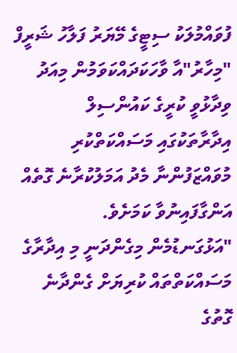ފުވައްމުލަކު ސިޓީގެ މޭޔަރު ފަލާހު ޝަރީފް "މިހާރު"އާ ވާހަކަދައްކަވަމުން މިއަދު ވިދާޅުވީ ކުރީގެ ކައުންސިލް އިދާރާތަކުގައި މަސައްކަތްކުރި މުވައްޒަފުންނާ މެދު އަމަލުކުރާނެ ގޮތެއް އަންގާފައިނުވާ ކަމަށެވެ.
"އަޅުގަނޑުމެން މިގެންދަނީ މި އިދާރާގެ މަސައްކަތްތައް ކުރިޔަށް ގެންދާނެ ގޮތުގެ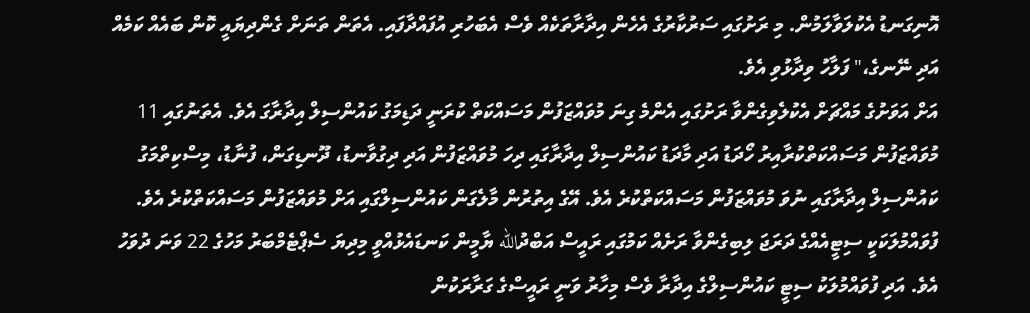އޮނިގަނޑު އެކުލަވާލަމުން. މި ރަށުގައި ސަރުކާރުގެ އެހެން އިދާރާތަކެއް ވެސް އެބަހުރި އުފައްދާފައި. އެތަން ތަނަށް ގެންދިޔައީ ކޮން ބައެއް ކަމެއް އަދި ނޭނގެ،" ފަލާހު ވިދާޅުވި އެވެ.
އަށް އަވަށުގެ މައްޗަށް އެކުލެވިގެންވާ ރަށުގައި އެންމެ ގިނަ މުވައްޒަފުން މަސައްކަތް ކުރަނީ ދަޑިމަގު ކައުންސިލް އިދާރާގަ އެވެ. އެތަނުގައި 11 މުވައްޒަފުން މަސައްކަތްކުރާއިރު ހޯދަޑު އަދި މާދަޑު ކައުންސިލް އިދާރާގައި ދިހަ މުވައްޒަފުން އަދި ދިގުވާނޑު، ދޫނޑިގަން، ފުނާޑު، މިސްކިތްމަގު ކައުންސިލް އިދާރާގައި ނުވަ މުވައްޒަފުން މަސައްކަތްކުރެ އެވެ. އޭގެ އިތުރުން މާލެގަން ކައުންސިލްގައި އަށް މުވައްޒަފުން މަސައްކަތްކުރެ އެވެ.
ފުވައްމުލަކަކީ ސިޓީއެއްގެ ދަރަޖަ ލިބިގެންވާ ރަށެއް ކަމުގައި ރައީސް އަބްދުالله ޔާމީން ކަނޑައެޅުއްވީ މިދިޔަ ސެޕްޓެމްބަރު މަހުގެ 22 ވަނަ ދުވަހު އެވެ. އަދި ފުވައްމުލަކު ސިޓީ ކައުންސިލްގެ އިދާރާ ވެސް މިހާރު ވަނީ ރައީސްގެ ގަރާރަކުން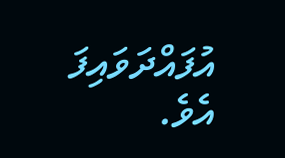އުފައްދަވައިފަ އެވެ.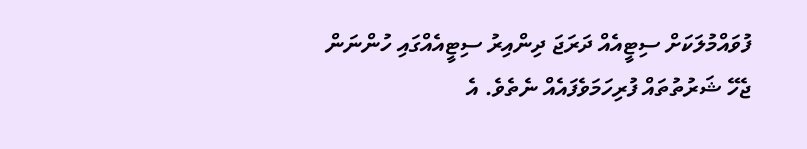ފުވައްމުލަކަށް ސިޓީއެއް ދަރަޖަ ދިންއިރު ސިޓީއެއްގައި ހުންނަން ޖެހޭ ޝަރުތުތައް ފުރިހަމަވެފައެއް ނެތެވެ. އެ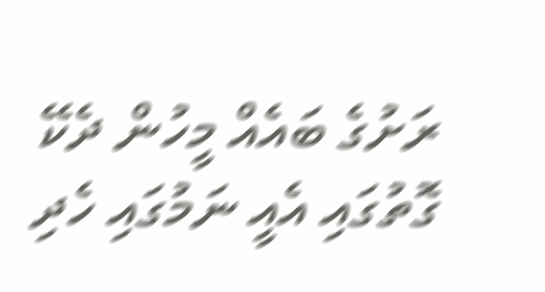ރަށުގެ ބައެއް މީހުން ދެކޭ ގޮތުގައި އެއީ ނަމުގައި ހެދި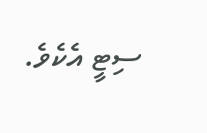ސިޓީ އެކެވެ.